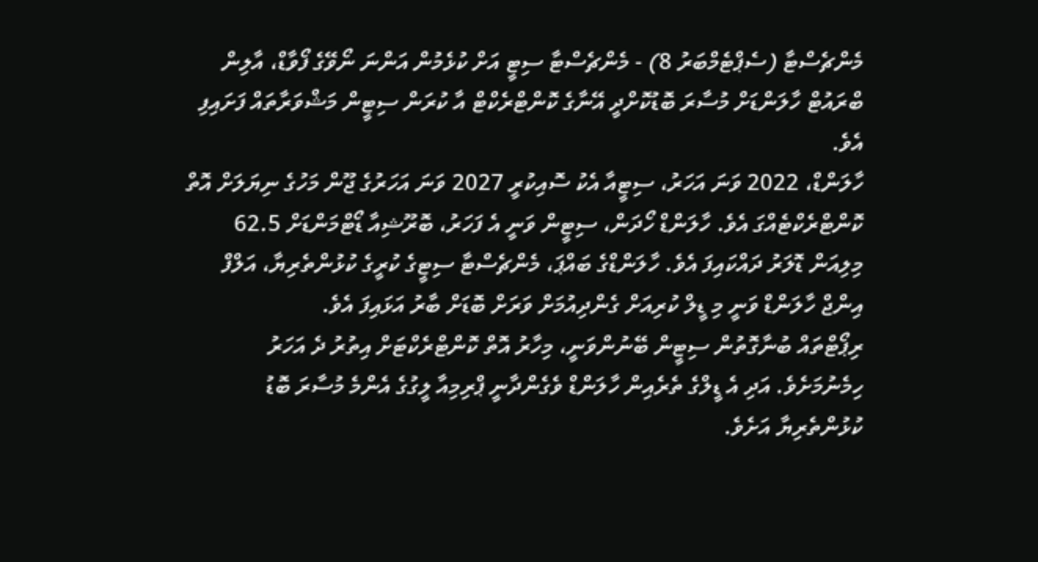މެންޗެސްޓާ (ސެޕްޓެމްބަރު 8) - މެންޗެސްޓާ ސިޓީ އަށް ކުޅެމުން އަންނަ ނޯވޭގެ ފޯވާޑް، އާލިން ބްރައުޓް ހާލަންޑަށް މުސާރަ ބޮޑުކޮށްދީ އޭނާގެ ކޮންޓްރެކްޓް އާ ކުރަން ސިޓީން މަޝްވަރާތައް ފަށައިފި އެވެ.
ހާލަންޑް، 2022 ވަނަ އަހަރު، ސިޓީއާ އެކު ސޮއިކުރީ 2027 ވަނަ އަހަރުގެ ޖޫން މަހުގެ ނިޔަލަށް އޮތް ކޮންޓްރެކްޓެއްގަ އެވެ. ހާލަންޑް ހޯދަން، ސިޓީން ވަނީ އެ ފަހަރު، ބޮރޫޝިއާ ޑޯޓްމަންޑަށް 62.5 މިލިއަން ޑޮލަރު ދައްކައިފަ އެވެ. ހާލަންޑްގެ ބައްޕަ، މެންޗެސްޓާ ސިޓީގެ ކުރީގެ ކުޅުންތެރިޔާ، އަލްފް އިންޖް ހާލަންޑް ވަނީ މި ޑީލް ކުރިއަށް ގެންދިއުމަށް ވަރަށް ބޮޑަށް ބާރު އަޅައިފަ އެވެ.
ރިޕޯޓްތައް ބުނާގޮތުން ސިޓީން ބޭނުންވަނީ، މިހާރު އޮތް ކޮންޓްރެކްޓަށް އިތުރު ދެ އަހަރު ހިމެނުމަށެވެ. އަދި އެ ޑީލްގެ ތެރެއިން ހާލަންޑް ވެގެންދާނީ ޕްރިމިއާ ލީގުގެ އެންމެ މުސާރަ ބޮޑު ކުޅުންތެރިޔާ އަށެވެ.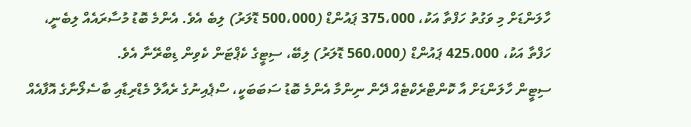ހާލަންޑަށް މި ވަގުތު ހަފްތާ އަކު، 375،000 ޕައުންޑް (500،000 ޑޮލަރު) ލިބެ އެވެ. އެންމެ ބޮޑު މުސާރައެއް ލިބެނީ، ހަފްތާ އަކު، 425،000 ޕައުންޑް (560،000 ޑޮލަރު) ލިބޭ، ސިޓީގެ ކެޕްޓަން ކެވިން ޑިބްރޭނާ އެވެ.
ސިޓީން ހާލަންޑަށް އާ ކޮންޓްރެކްޓެއް ދޭން ނިންމާ އެންމެ ބޮޑު ސަބަބަކީ، ސްޕެއިނުގެ ރެއާލް މެޑްރިޑާއި ބާސެލޯނާގެ އޮފާއެއް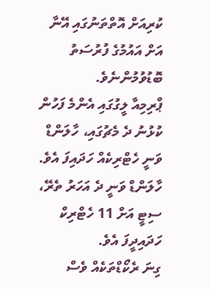ކުރިއަށް އޮތްތަނުގައި އޭނާ އަށް އައުމުގެ ފުރުސަތު ބޮޑުވުމުންނެވެ.
ޕްރިމިއާ ލީގުގައި އެންމެ ފަހުން ކުޅުނު ދެ މެޗުގައި، ހާލަންޑް ވަނީ ހެޓްރިކެއް ހަދައިފަ އެވެ. ހާލަންޑް ވަނީ ދެ އަހަރު ތެރޭ، ސިޓީ އަށް 11 ހެޓްރިކް ހަދައިދީފަ އެވެ.
ގިނަ ރެކޯޑްތަކެއް ވެސް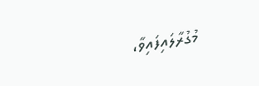މުގުރާލައިފައިވާ،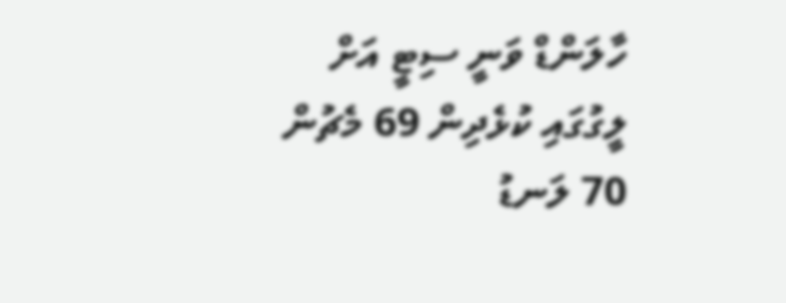ހާލަންޑް ވަނީ ސިޓީ އަށް ލީގުގައި ކުޅެދިން 69 މެޗުން 70 ލަނޑު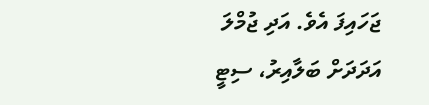ޖަހައިފަ އެވެ. އަދި ޖުމްލަ އަދަދަށް ބަލާއިރު، ސިޓީ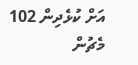އަށް ކުޅެދިން 102 މެޗުން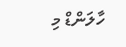ހާލަންޑް މި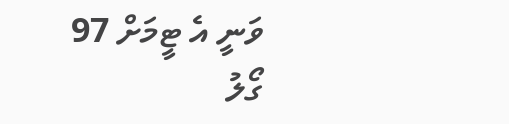ވަނީ އެ ޓީމަށް 97 ގޯލު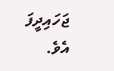ޖަހައިދީފަ އެވެ.